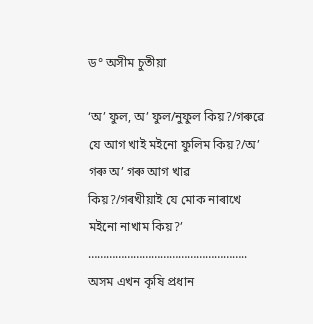ড° অসীম চুতীয়া

‘অ’ ফুল, অ’ ফুল/নুফুল কিয়?/গৰুৱে যে আগ খাই মইনো ফুলিম কিয়?/অ’ গৰু অ’ গৰু আগ খাৱ কিয়?/গৰখীয়াই যে মোক নাৰাখে মইনো নাখাম কিয়?’
……………………………………………..
অসম এখন কৃষি প্ৰধান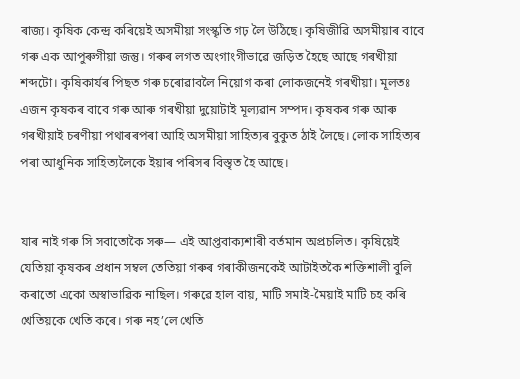ৰাজ্য। কৃষিক কেন্দ্ৰ কৰিয়েই অসমীয়া সংস্কৃতি গঢ় লৈ উঠিছে। কৃষিজীৱি অসমীয়াৰ বাবে গৰু এক আপুৰুগীয়া জন্তু। গৰুৰ লগত অংগাংগীভাৱে জড়িত হৈছে আছে গৰখীয়া শব্দটো। কৃষিকাৰ্যৰ পিছত গৰু চৰোৱাবলৈ নিয়োগ কৰা লোকজনেই গৰখীয়া। মূলতঃ এজন কৃষকৰ বাবে গৰু আৰু গৰখীয়া দুয়োটাই মূল্যৱান সম্পদ। কৃষকৰ গৰু আৰু গৰখীয়াই চৰণীয়া পথাৰৰপৰা আহি অসমীয়া সাহিত্যৰ বুকুত ঠাই লৈছে। লোক সাহিত্যৰ পৰা আধুনিক সাহিত্যলৈকে ইয়াৰ পৰিসৰ বিস্তৃত হৈ আছে।


যাৰ নাই গৰু সি সবাতোকৈ সৰু— এই আপ্তবাক্যশাৰী বৰ্তমান অপ্ৰচলিত। কৃষিয়েই যেতিয়া কৃষকৰ প্ৰধান সম্বল তেতিয়া গৰুৰ গৰাকীজনকেই আটাইতকৈ শক্তিশালী বুলি কৰাতো একো অস্বাভাৱিক নাছিল। গৰুৱে হাল বায়, মাটি সমাই-মৈয়াই মাটি চহ কৰি খেতিয়কে খেতি কৰে। গৰু নহ’লে খেতি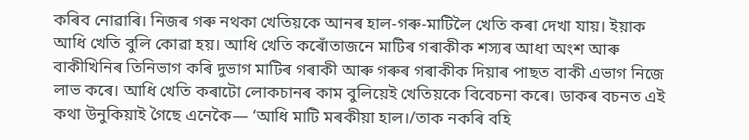কৰিব নোৱাৰি। নিজৰ গৰু নথকা খেতিয়কে আনৰ হাল-গৰু-মাটিলৈ খেতি কৰা দেখা যায়। ইয়াক আধি খেতি বুলি কোৱা হয়। আধি খেতি কৰোঁতাজনে মাটিৰ গৰাকীক শস্যৰ আধা অংশ আৰু বাকীখিনিৰ তিনিভাগ কৰি দুভাগ মাটিৰ গৰাকী আৰু গৰুৰ গৰাকীক দিয়াৰ পাছত বাকী এভাগ নিজে লাভ কৰে। আধি খেতি কৰাটো লোকচানৰ কাম বুলিয়েই খেতিয়কে বিবেচনা কৰে। ডাকৰ বচনত এই কথা উনুকিয়াই গৈছে এনেকৈ— ‘আধি মাটি মৰকীয়া হাল।/তাক নকৰি বহি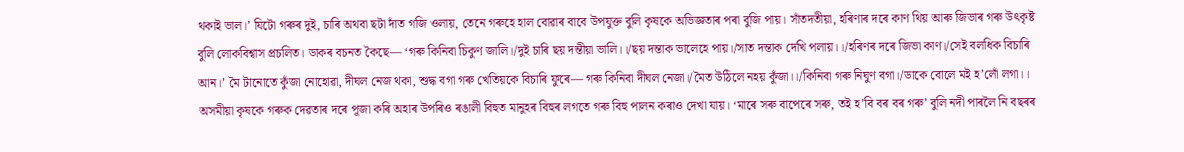থকাই ভাল।’ যিটো গৰুৰ দুই, চাৰি অথবা ছটা দাঁত গজি ওলায়, তেনে গৰুহে হাল বোৱাৰ বাবে উপযুক্ত বুলি কৃষকে অভিজ্ঞতাৰ পৰা বুজি পায়। সাঁতদতীয়া, হৰিণাৰ দৰে কাণ থিয় আৰু জিভাৰ গৰু উৎকৃষ্ট বুলি লোকবিশ্বাস প্ৰচলিত। ডাকৰ বচনত কৈছে— ‘গৰু কিনিবা চিকুণ জালি।/দুই চাৰি ছয় দন্তীয়া ভালি।।/ছয় দন্তাক ভালেহে পায়।/সাত দন্তাক দেখি পলায়।।/হৰিণৰ দৰে জিভা কাণ।/সেই বলধিক বিচাৰি আন।’ মৈ টানোতে কুঁজা নোহোৱা, দীঘল নেজ থকা, শুদ্ধ বগা গৰু খেতিয়কে বিচাৰি ফুৰে— গৰু কিনিবা দীঘল নেজা।/মৈত উঠিলে নহয় কুঁজা।।/কিনিবা গৰু নিঘুণ বগা।/ডাকে বোলে মই হ’লোঁ লগা।। অসমীয়া কৃষকে গৰুক দেৱতাৰ দৰে পূজা কৰি অহাৰ উপৰিও ৰঙালী বিহুত মানুহৰ বিহুৰ লগতে গৰু বিহু পালন কৰাও দেখা যায়। ‘মাৰে সৰু বাপেৰে সৰু, তই হ’বি বৰ বৰ গৰু’ বুলি নদী পাৰলৈ নি বছৰৰ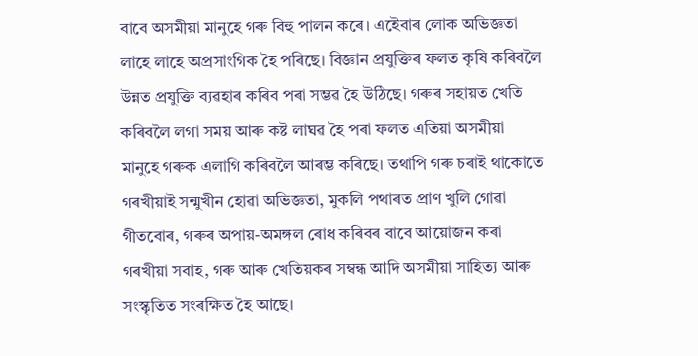বাবে অসমীয়া মানুহে গৰু বিহু পালন কৰে। এইেবাৰ লোক অভিজ্ঞতা লাহে লাহে অপ্ৰসাংগিক হৈ পৰিছে। বিজ্ঞান প্ৰযুক্তিৰ ফলত কৃষি কৰিবলৈ উন্নত প্ৰযুক্তি ব্যৱহাৰ কৰিব পৰা সম্ভৱ হৈ উঠিছে। গৰুৰ সহায়ত খেতি কৰিবলৈ লগা সময় আৰু কষ্ট লাঘৱ হৈ পৰা ফলত এতিয়া অসমীয়া মানুহে গৰুক এলাগি কৰিবলৈ আৰম্ভ কৰিছে। তথাপি গৰু চৰাই থাকোতে গৰখীয়াই সন্মুখীন হোৱা অভিজ্ঞতা, মুকলি পথাৰত প্ৰাণ খুলি গোৱা গীতবোৰ, গৰুৰ অপায়-অমঙ্গল ৰোধ কৰিবৰ বাবে আয়োজন কৰা গৰখীয়া সবাহ, গৰু আৰু খেতিয়কৰ সম্বন্ধ আদি অসমীয়া সাহিত্য আৰু সংস্কৃতিত সংৰক্ষিত হৈ আছে।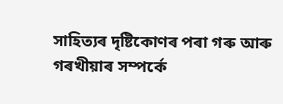সাহিত্যৰ দৃষ্টিকোণৰ পৰা গৰু আৰু গৰখীয়াৰ সম্পৰ্কে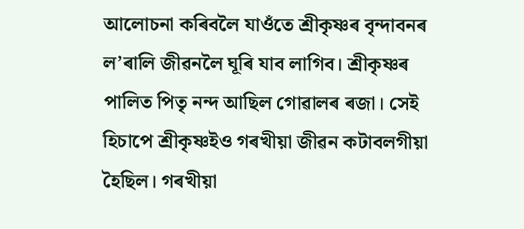আলোচনা কৰিবলৈ যাওঁতে শ্ৰীকৃষ্ণৰ বৃন্দাবনৰ ল’ৰালি জীৱনলৈ ঘূৰি যাব লাগিব। শ্ৰীকৃষ্ণৰ পালিত পিতৃ নন্দ আছিল গোৱালৰ ৰজা। সেই হিচাপে শ্ৰীকৃষ্ণইও গৰখীয়া জীৱন কটাবলগীয়া হৈছিল। গৰখীয়া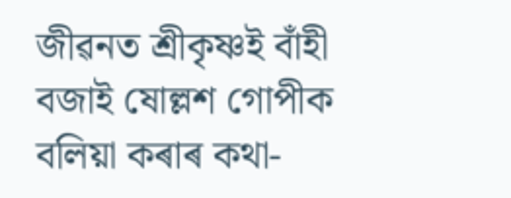জীৱনত শ্ৰীকৃষ্ণই বাঁহী বজাই ষোল্লশ গোপীক বলিয়া কৰাৰ কথা-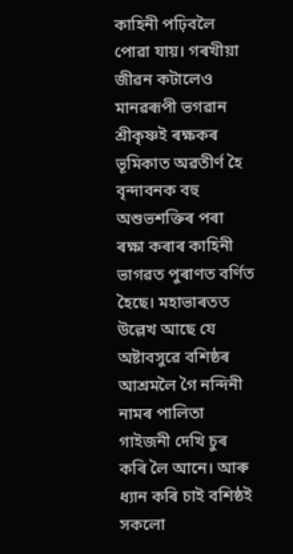কাহিনী পঢ়িবলৈ পোৱা যায়। গৰখীয়া জীৱন কটালেও মানৱৰূপী ভগৱান শ্ৰীকৃষ্ণই ৰক্ষকৰ ভূমিকাত অৱতীৰ্ণ হৈ বৃন্দাবনক বহু অশুভশক্তিৰ পৰা ৰক্ষা কৰাৰ কাহিনী ভাগৱত পুৰাণত বৰ্ণিত হৈছে। মহাভাৰতত উল্লেখ আছে যে অষ্টাবসুৱে বশিষ্ঠৰ আশ্ৰমলৈ গৈ নন্দিনী নামৰ পালিতা গাইজনী দেখি চুৰ কৰি লৈ আনে। আৰু ধ্যান কৰি চাই বশিষ্ঠই সকলো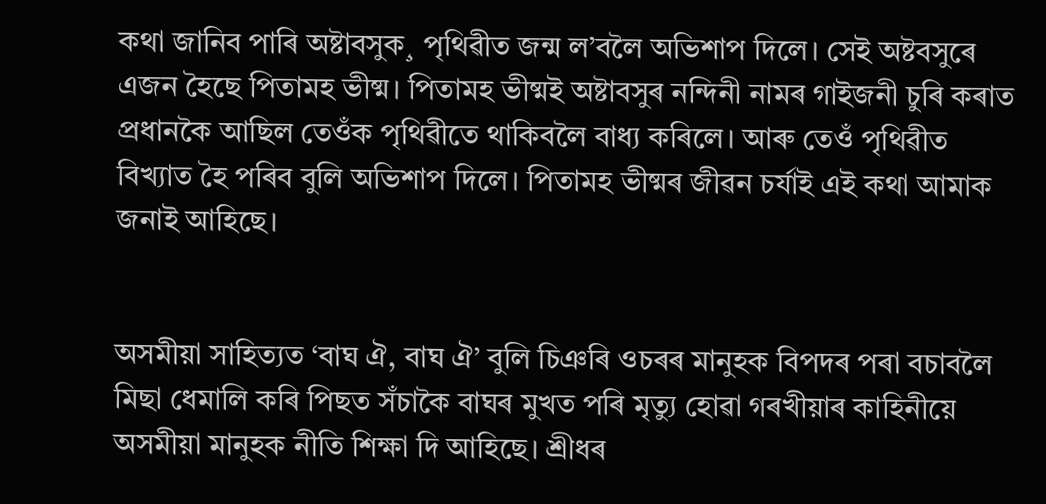কথা জানিব পাৰি অষ্টাবসুক¸ পৃথিৱীত জন্ম ল’বলৈ অভিশাপ দিলে। সেই অষ্টবসুৰে এজন হৈছে পিতামহ ভীষ্ম। পিতামহ ভীষ্মই অষ্টাবসুৰ নন্দিনী নামৰ গাইজনী চুৰি কৰাত প্ৰধানকৈ আছিল তেওঁক পৃথিৱীতে থাকিবলৈ বাধ্য কৰিলে। আৰু তেওঁ পৃথিৱীত বিখ্যাত হৈ পৰিব বুলি অভিশাপ দিলে। পিতামহ ভীষ্মৰ জীৱন চৰ্যাই এই কথা আমাক জনাই আহিছে।


অসমীয়া সাহিত্যত ‘বাঘ ঐ, বাঘ ঐ’ বুলি চিঞৰি ওচৰৰ মানুহক বিপদৰ পৰা বচাবলৈ মিছা ধেমালি কৰি পিছত সঁচাকৈ বাঘৰ মুখত পৰি মৃত্যু হোৱা গৰখীয়াৰ কাহিনীয়ে অসমীয়া মানুহক নীতি শিক্ষা দি আহিছে। শ্ৰীধৰ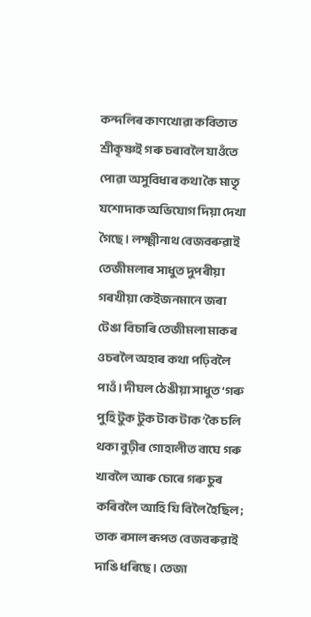কন্দলিৰ কাণখোৱা কবিতাত শ্ৰীকৃষ্ণই গৰু চৰাবলৈ যাওঁতে পোৱা অসুবিধাৰ কথা কৈ মাতৃ যশোদাক অভিযোগ দিয়া দেখা গৈছে। লক্ষ্মীনাথ বেজবৰুৱাই তেজীমলাৰ সাধুত দুপৰীয়া গৰখীয়া কেইজনমানে জৰা টেঙা বিচাৰি তেজীমলা মাকৰ ওচৰলৈ অহাৰ কথা পঢ়িবলৈ পাওঁ। দীঘল ঠেঙীয়া সাধুত ‘গৰু পুহি টুক টুক টাক টাক’কৈ চলি থকা বুঢ়ীৰ গোহালীত বাঘে গৰু খাবলৈ আৰু চোৰে গৰু চুৰ কৰিবলৈ আহি যি বিলৈ হৈছিল; তাক ৰসাল ৰূপত বেজবৰুৱাই দাঙি ধৰিছে। তেজা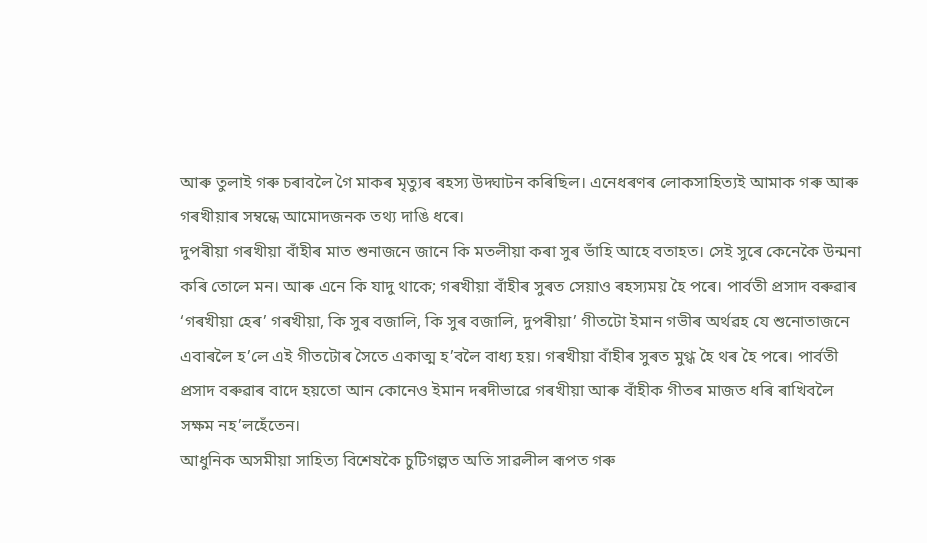আৰু তুলাই গৰু চৰাবলৈ গৈ মাকৰ মৃত্যুৰ ৰহস্য উদ্ঘাটন কৰিছিল। এনেধৰণৰ লোকসাহিত্যই আমাক গৰু আৰু গৰখীয়াৰ সম্বন্ধে আমোদজনক তথ্য দাঙি ধৰে।
দুপৰীয়া গৰখীয়া বাঁহীৰ মাত শুনাজনে জানে কি মতলীয়া কৰা সুৰ ভাঁহি আহে বতাহত। সেই সুৰে কেনেকৈ উন্মনা কৰি তোলে মন। আৰু এনে কি যাদু থাকে; গৰখীয়া বাঁহীৰ সুৰত সেয়াও ৰহস্যময় হৈ পৰে। পাৰ্বতী প্ৰসাদ বৰুৱাৰ ‘গৰখীয়া হেৰ’ গৰখীয়া, কি সুৰ বজালি, কি সুৰ বজালি, দুপৰীয়া’ গীতটো ইমান গভীৰ অৰ্থৱহ যে শুনোতাজনে এবাৰলৈ হ’লে এই গীতটোৰ সৈতে একাত্ম হ’বলৈ বাধ্য হয়। গৰখীয়া বাঁহীৰ সুৰত মুগ্ধ হৈ থৰ হৈ পৰে। পাৰ্বতী প্ৰসাদ বৰুৱাৰ বাদে হয়তো আন কোনেও ইমান দৰদীভাৱে গৰখীয়া আৰু বাঁহীক গীতৰ মাজত ধৰি ৰাখিবলৈ সক্ষম নহ’লহেঁতেন।
আধুনিক অসমীয়া সাহিত্য বিশেষকৈ চুটিগল্পত অতি সাৱলীল ৰূপত গৰু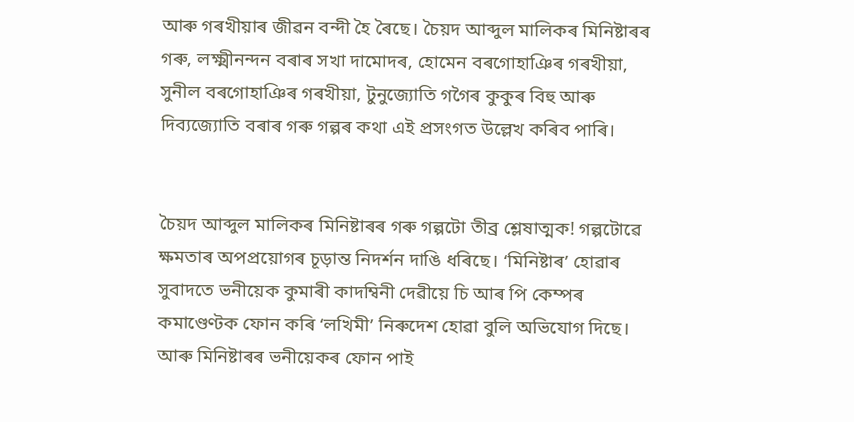আৰু গৰখীয়াৰ জীৱন বন্দী হৈ ৰৈছে। চৈয়দ আব্দুল মালিকৰ মিনিষ্টাৰৰ গৰু, লক্ষ্মীনন্দন বৰাৰ সখা দামোদৰ, হোমেন বৰগোহাঞিৰ গৰখীয়া, সুনীল বৰগোহাঞিৰ গৰখীয়া, টুনুজ্যোতি গগৈৰ কুকুৰ বিহু আৰু দিব্যজ্যোতি বৰাৰ গৰু গল্পৰ কথা এই প্ৰসংগত উল্লেখ কৰিব পাৰি।


চৈয়দ আব্দুল মালিকৰ মিনিষ্টাৰৰ গৰু গল্পটো তীব্ৰ শ্লেষাত্মক! গল্পটোৱে ক্ষমতাৰ অপপ্ৰয়োগৰ চূড়ান্ত নিদৰ্শন দাঙি ধৰিছে। ‘মিনিষ্টাৰ’ হোৱাৰ সুবাদতে ভনীয়েক কুমাৰী কাদম্বিনী দেৱীয়ে চি আৰ পি কেম্পৰ কমাণ্ডেণ্টক ফোন কৰি ‘লখিমী’ নিৰুদেশ হোৱা বুলি অভিযোগ দিছে। আৰু মিনিষ্টাৰৰ ভনীয়েকৰ ফোন পাই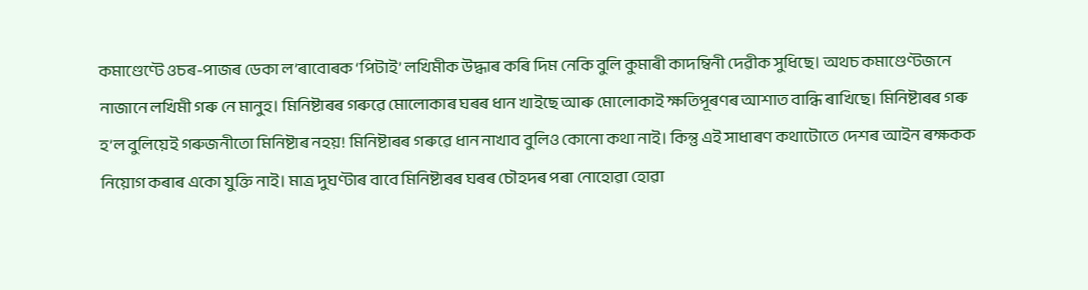কমাণ্ডেণ্টে ওচৰ-পাজৰ ডেকা ল’ৰাবোৰক ‘পিটাই’ লখিমীক উদ্ধাৰ কৰি দিম নেকি বুলি কুমাৰী কাদম্বিনী দেৱীক সুধিছে। অথচ কমাণ্ডেণ্টজনে নাজানে লখিমী গৰু নে মানুহ। মিনিষ্টাৰৰ গৰুৱে মোলোকাৰ ঘৰৰ ধান খাইছে আৰু মোলোকাই ক্ষতিপূৰণৰ আশাত বান্ধি ৰাখিছে। মিনিষ্টাৰৰ গৰু হ’ল বুলিয়েই গৰুজনীতো মিনিষ্টাৰ নহয়! মিনিষ্টাৰৰ গৰুৱে ধান নাখাব বুলিও কোনো কথা নাই। কিন্তু এই সাধাৰণ কথাটোতে দেশৰ আইন ৰক্ষকক নিয়োগ কৰাৰ একো যুক্তি নাই। মাত্ৰ দুঘণ্টাৰ বাবে মিনিষ্টাৰৰ ঘৰৰ চৌহদৰ পৰা নোহোৱা হোৱা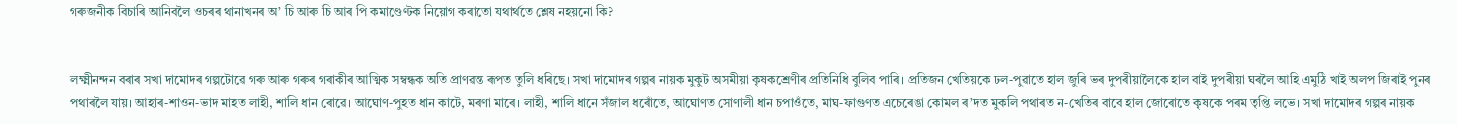গৰুজনীক বিচাৰি আনিবলৈ ওচৰৰ থানাখনৰ অ’ চি আৰু চি আৰ পি কমাণ্ডেণ্টক নিয়োগ কৰাতো যথাৰ্থতে শ্লেষ নহয়নো কি?


লক্ষ্মীনন্দন বৰাৰ সখা দামোদৰ গল্পটোৱে গৰু আৰু গৰুৰ গৰাকীৰ আত্মিক সম্বন্ধক অতি প্ৰাণৱন্ত ৰূপত তুলি ধৰিছে। সখা দামোদৰ গল্পৰ নায়ক মুকুট অসমীয়া কৃষকশ্ৰেণীৰ প্ৰতিনিধি বুলিব পাৰি। প্ৰতিজন খেতিয়কে ঢল-পুৱাতে হাল জুৰি ভৰ দুপৰীয়ালৈকে হাল বাই দুপৰীয়া ঘৰলৈ আহি এমুঠি খাই অলপ জিৰাই পুনৰ পথাৰলৈ যায়। আহাৰ-শাওন-ভাদ মাহত লাহী, শালি ধান ৰোৱে। আঘোণ-পুহত ধান কাটে, মৰণা মাৰে। লাহী, শালি ধানে সঁজাল ধৰোঁতে, আঘোণত সোণালী ধান চপাওঁতে, মাঘ-ফাগুণত এচেৰেঙা কোমল ৰ’দত মুকলি পথাৰত ন-খেতিৰ বাবে হাল জোৰোতে কৃষকে পৰম তৃপ্তি লভে। সখা দামোদৰ গল্পৰ নায়ক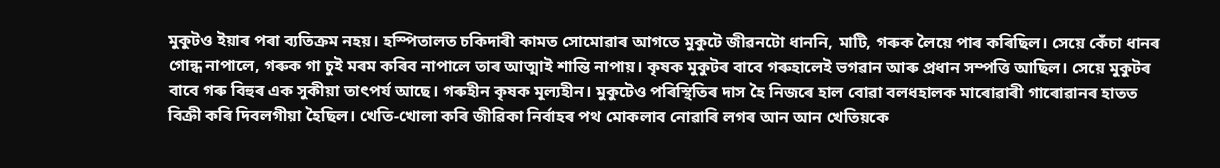মুকুটও ইয়াৰ পৰা ব্যতিক্ৰম নহয়। হস্পিতালত চকিদাৰী কামত সোমোৱাৰ আগতে মুকুটে জীৱনটো ধাননি, মাটি, গৰুক লৈয়ে পাৰ কৰিছিল। সেয়ে কেঁচা ধানৰ গোন্ধ নাপালে, গৰুক গা চুই মৰম কৰিব নাপালে তাৰ আত্মাই শান্তি নাপায়। কৃষক মুকুটৰ বাবে গৰুহালেই ভগৱান আৰু প্ৰধান সম্পত্তি আছিল। সেয়ে মুকুটৰ বাবে গৰু বিহুৰ এক সুকীয়া তাৎপৰ্য আছে। গৰুহীন কৃষক মূল্যহীন। মুকুটেও পৰিস্থিতিৰ দাস হৈ নিজৰে হাল বোৱা বলধহালক মাৰোৱাৰী গাৰোৱানৰ হাতত বিক্ৰী কৰি দিবলগীয়া হৈছিল। খেতি-খোলা কৰি জীৱিকা নিৰ্বাহৰ পথ মোকলাব নোৱাৰি লগৰ আন আন খেতিয়কে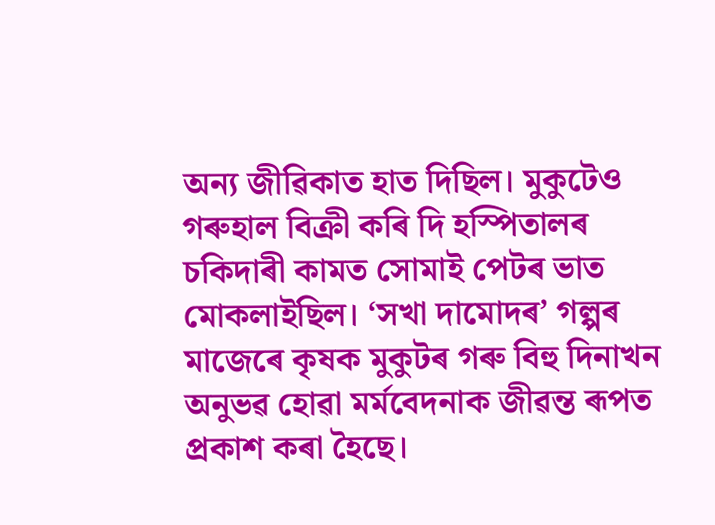অন্য জীৱিকাত হাত দিছিল। মুকুটেও গৰুহাল বিক্ৰী কৰি দি হস্পিতালৰ চকিদাৰী কামত সোমাই পেটৰ ভাত মোকলাইছিল। ‘সখা দামোদৰ’ গল্পৰ মাজেৰে কৃষক মুকুটৰ গৰু বিহু দিনাখন অনুভৱ হোৱা মৰ্মবেদনাক জীৱন্ত ৰূপত প্ৰকাশ কৰা হৈছে।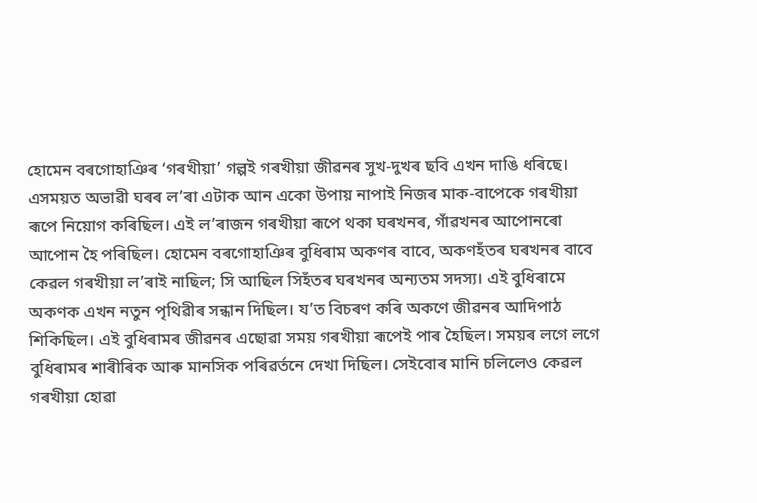হোমেন বৰগোহাঞিৰ ‘গৰখীয়া’ গল্পই গৰখীয়া জীৱনৰ সুখ-দুখৰ ছবি এখন দাঙি ধৰিছে। এসময়ত অভাৱী ঘৰৰ ল’ৰা এটাক আন একো উপায় নাপাই নিজৰ মাক-বাপেকে গৰখীয়া ৰূপে নিয়োগ কৰিছিল। এই ল’ৰাজন গৰখীয়া ৰূপে থকা ঘৰখনৰ, গাঁৱখনৰ আপোনৰো আপোন হৈ পৰিছিল। হোমেন বৰগোহাঞিৰ বুধিৰাম অকণৰ বাবে, অকণহঁতৰ ঘৰখনৰ বাবে কেৱল গৰখীয়া ল’ৰাই নাছিল; সি আছিল সিহঁতৰ ঘৰখনৰ অন্যতম সদস্য। এই বুধিৰামে অকণক এখন নতুন পৃথিৱীৰ সন্ধান দিছিল। য’ত বিচৰণ কৰি অকণে জীৱনৰ আদিপাঠ শিকিছিল। এই বুধিৰামৰ জীৱনৰ এছোৱা সময় গৰখীয়া ৰূপেই পাৰ হৈছিল। সময়ৰ লগে লগে বুধিৰামৰ শাৰীৰিক আৰু মানসিক পৰিৱৰ্তনে দেখা দিছিল। সেইবোৰ মানি চলিলেও কেৱল গৰখীয়া হোৱা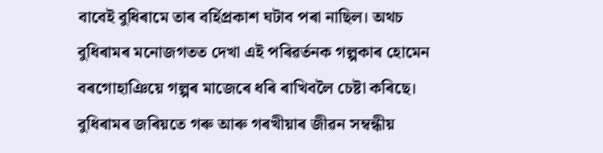বাবেই বুধিৰামে তাৰ বৰ্হিপ্ৰকাশ ঘটাব পৰা নাছিল। অথচ বুধিৰামৰ মনোজগতত দেখা এই পৰিৱৰ্তনক গল্পকাৰ হোমেন বৰগোহাঞিয়ে গল্পৰ মাজেৰে ধৰি ৰাখিবলৈ চেষ্টা কৰিছে। বুধিৰামৰ জৰিয়তে গৰু আৰু গৰখীয়াৰ জীৱন সম্বন্ধীয়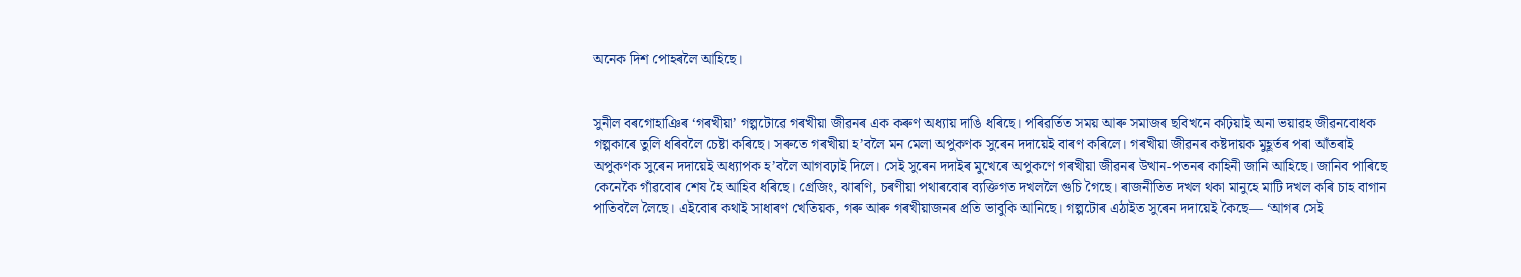অনেক দিশ পোহৰলৈ আহিছে।


সুনীল বৰগোহাঞিৰ ‘গৰখীয়া’ গল্পটোৱে গৰখীয়া জীৱনৰ এক কৰুণ অধ্যায় দাঙি ধৰিছে। পৰিৱৰ্তিত সময় আৰু সমাজৰ ছবিখনে কঢ়িয়াই অনা ভয়াৱহ জীৱনবোধক গল্পকাৰে তুলি ধৰিবলৈ চেষ্টা কৰিছে। সৰুতে গৰখীয়া হ’বলৈ মন মেলা অপুকণক সুৰেন দদায়েই বাৰণ কৰিলে। গৰখীয়া জীৱনৰ কষ্টদায়ক মুহূৰ্তৰ পৰা আঁতৰাই অপুকণক সুৰেন দদায়েই অধ্যাপক হ’বলৈ আগবঢ়াই দিলে। সেই সুৰেন দদাইৰ মুখেৰে অপুকণে গৰখীয়া জীৱনৰ উত্থান-পতনৰ কাহিনী জানি আহিছে। জানিব পাৰিছে কেনেকৈ গাঁৱবোৰ শেষ হৈ আহিব ধৰিছে। গ্ৰেজিং, ঝাৰণি, চৰণীয়া পথাৰবোৰ ব্যক্তিগত দখললৈ গুচি গৈছে। ৰাজনীতিত দখল থকা মানুহে মাটি দখল কৰি চাহ বাগান পাতিবলৈ লৈছে। এইবোৰ কথাই সাধাৰণ খেতিয়ক, গৰু আৰু গৰখীয়াজনৰ প্ৰতি ভাবুকি আনিছে। গল্পটোৰ এঠাইত সুৰেন দদায়েই কৈছে— ‘আগৰ সেই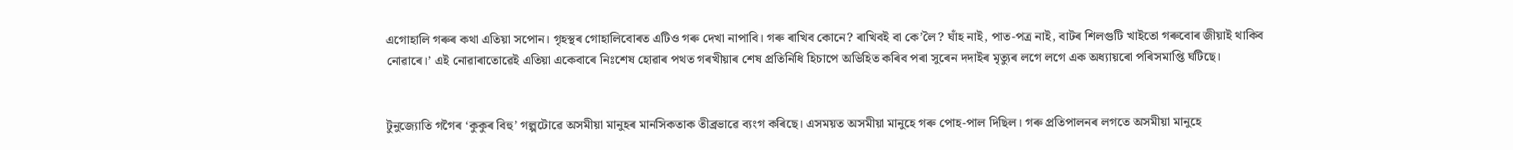এগোহালি গৰুৰ কথা এতিয়া সপোন। গৃহস্থৰ গোহালিবোৰত এটিও গৰু দেখা নাপাবি। গৰু ৰাখিব কোনে? ৰাখিবই বা কে’লৈ? ঘাঁহ নাই, পাত-পত্ৰ নাই, বাটৰ শিলগুটি খাইতো গৰুবোৰ জীয়াই থাকিব নোৱাৰে।’ এই নোৱাৰাতোৱেই এতিয়া একেবাৰে নিঃশেষ হোৱাৰ পথত গৰখীয়াৰ শেষ প্ৰতিনিধি হিচাপে অভিহিত কৰিব পৰা সুৰেন দদাইৰ মৃত্যুৰ লগে লগে এক অধ্যায়ৰো পৰিসমাপ্তি ঘটিছে।


টুনুজ্যোতি গগৈৰ ‘কুকুৰ বিহু’ গল্পটোৱে অসমীয়া মানুহৰ মানসিকতাক তীব্ৰভাৱে ব্যংগ কৰিছে। এসময়ত অসমীয়া মানুহে গৰু পোহ-পাল দিছিল। গৰু প্ৰতিপালনৰ লগতে অসমীয়া মানুহে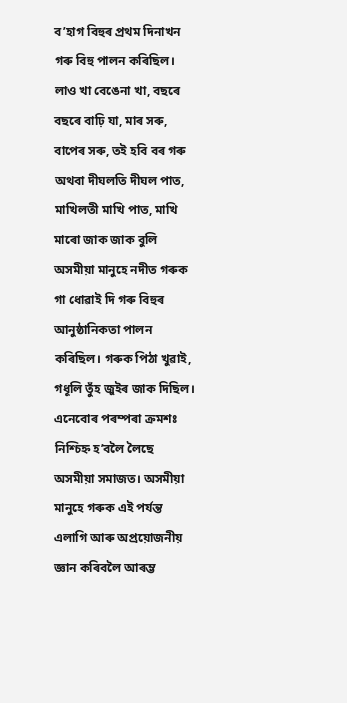ব’হাগ বিহুৰ প্ৰথম দিনাখন গৰু বিহু পালন কৰিছিল। লাও খা বেঙেনা খা, বছৰে বছৰে বাঢ়ি যা, মাৰ সৰু, বাপেৰ সৰু, তই হবি বৰ গৰু অথবা দীঘলতি দীঘল পাত, মাখিলতী মাখি পাত, মাখি মাৰো জাক জাক বুলি অসমীয়া মানুহে নদীত গৰুক গা ধোৱাই দি গৰু বিহুৰ আনুষ্ঠানিকতা পালন কৰিছিল। গৰুক পিঠা খুৱাই, গধূলি তুঁহ জুইৰ জাক দিছিল। এনেবোৰ পৰম্পৰা ক্ৰমশঃ নিশ্চিহ্ন হ’বলৈ লৈছে অসমীয়া সমাজত। অসমীয়া মানুহে গৰুক এই পৰ্যন্ত এলাগি আৰু অপ্ৰয়োজনীয় জ্ঞান কৰিবলৈ আৰম্ভ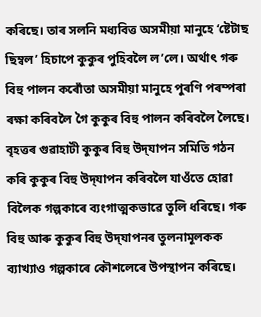কৰিছে। তাৰ সলনি মধ্যবিত্ত অসমীয়া মানুহে ‘ষ্টেটাছ ছিম্বল’ হিচাপে কুকুৰ পুহিবলৈ ল’লে। অৰ্থাৎ গৰু বিহু পালন কৰোঁতা অসমীয়া মানুহে পুৰণি পৰম্পৰা ৰক্ষা কৰিবলৈ গৈ কুকুৰ বিহু পালন কৰিবলৈ লৈছে। বৃহত্তৰ গুৱাহাটী কুকুৰ বিহু উদ্‌যাপন সমিতি গঠন কৰি কুকুৰ বিহু উদ্‌যাপন কৰিবলৈ যাওঁতে হোৱা বিলৈক গল্পকাৰে ব্যংগাত্মকভাৱে তুলি ধৰিছে। গৰু বিহু আৰু কুকুৰ বিহু উদ্‌যাপনৰ তুলনামূলকক ব্যাখ্যাও গল্পকাৰে কৌশলেৰে উপস্থাপন কৰিছে।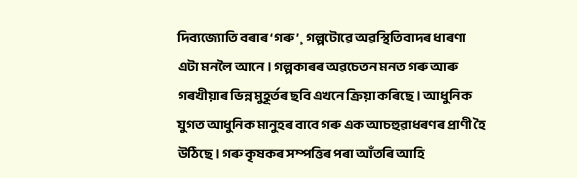দিব্যজ্যোতি বৰাৰ ‘গৰু’¸ গল্পটোৱে অৱস্থিতিবাদৰ ধাৰণা এটা মনলৈ আনে। গল্পকাৰৰ অৱচেতন মনত গৰু আৰু গৰখীয়াৰ ভিন্ন মুহূৰ্তৰ ছবি এখনে ক্ৰিয়া কৰিছে। আধুনিক যুগত আধুনিক মানুহৰ বাবে গৰু এক আচহুৱাধৰণৰ প্ৰাণী হৈ উঠিছে। গৰু কৃষকৰ সম্পত্তিৰ পৰা আঁতৰি আহি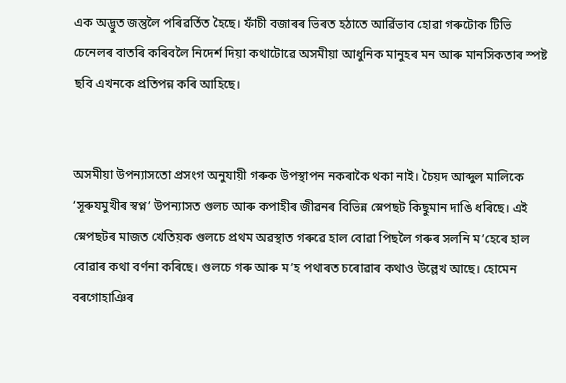এক অদ্ভুত জন্তুলৈ পৰিৱৰ্তিত হৈছে। ফাঁচী বজাৰৰ ভিৰত হঠাতে আৰ্ৱিভাব হোৱা গৰুটোক টিভি চেনেলৰ বাতৰি কৰিবলৈ নিদেৰ্শ দিয়া কথাটোৱে অসমীয়া আধুনিক মানুহৰ মন আৰু মানসিকতাৰ স্পষ্ট ছবি এখনকে প্ৰতিপন্ন কৰি আহিছে।


অসমীয়া উপন্যাসতো প্ৰসংগ অনুযায়ী গৰুক উপস্থাপন নকৰাকৈ থকা নাই। চৈয়দ আব্দুল মালিকে ‘সূৰুযমুখীৰ স্বপ্ন’ উপন্যাসত গুলচ আৰু কপাহীৰ জীৱনৰ বিভিন্ন স্নেপছট কিছুমান দাঙি ধৰিছে। এই স্নেপছটৰ মাজত খেতিয়ক গুলচে প্ৰথম অৱস্থাত গৰুৱে হাল বোৱা পিছলৈ গৰুৰ সলনি ম’হেৰে হাল বোৱাৰ কথা বৰ্ণনা কৰিছে। গুলচে গৰু আৰু ম’হ পথাৰত চৰোৱাৰ কথাও উল্লেখ আছে। হোমেন বৰগোহাঞিৰ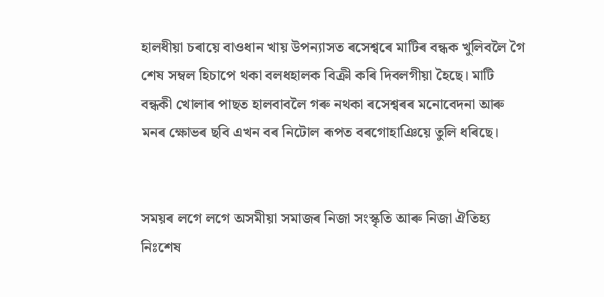হালধীয়া চৰায়ে বাওধান খায় উপন্যাসত ৰসেশ্বৰে মাটিৰ বন্ধক খুলিবলৈ গৈ শেষ সম্বল হিচাপে থকা বলধহালক বিক্ৰী কৰি দিবলগীয়া হৈছে। মাটি বন্ধকী খোলাৰ পাছত হালবাবলৈ গৰু নথকা ৰসেশ্বৰৰ মনোবেদনা আৰু মনৰ ক্ষোভৰ ছবি এখন বৰ নিটোল ৰূপত বৰগোহাঞিয়ে তুলি ধৰিছে।


সময়ৰ লগে লগে অসমীয়া সমাজৰ নিজা সংস্কৃতি আৰু নিজা ঐতিহ্য নিঃশেষ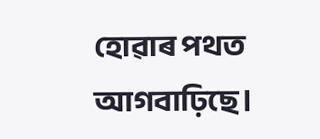হোৱাৰ পথত আগবাঢ়িছে।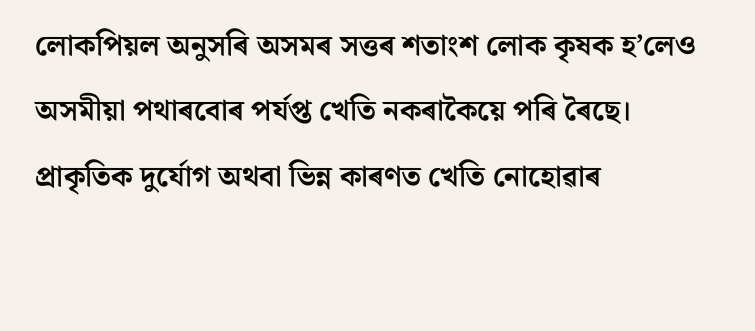লোকপিয়ল অনুসৰি অসমৰ সত্তৰ শতাংশ লোক কৃষক হ’লেও অসমীয়া পথাৰবোৰ পৰ্যপ্ত খেতি নকৰাকৈয়ে পৰি ৰৈছে। প্ৰাকৃতিক দুৰ্যোগ অথবা ভিন্ন কাৰণত খেতি নোহোৱাৰ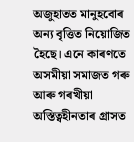অজুহাতত মানুহবোৰ অন্য বৃত্তিত নিয়োজিত হৈছে। এনে কাৰণতে অসমীয়া সমাজত গৰু আৰু গৰখীয়া অস্তিত্বহীনতাৰ গ্ৰাসত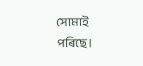সোমাই পৰিছে।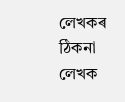লেখকৰ ঠিকনা
লেখক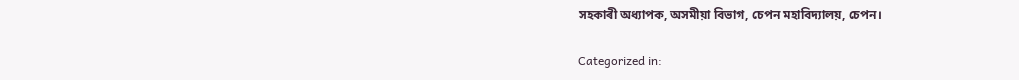সহকাৰী অধ্যাপক, অসমীয়া বিভাগ, চেপন মহাবিদ্যালয়, চেপন।

Categorized in: